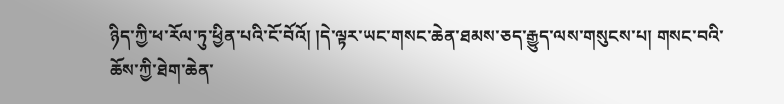ཉིད་ཀྱི་ཕ་རོལ་ཏུ་ཕྱིན་པའི་ངོ་བོའོ། །དེ་ལྟར་ཡང་གསང་ཆེན་ཐམས་ཅད་རྒྱུད་ལས་གསུངས་པ། གསང་བའི་ཆོས་ཀྱི་ཐེག་ཆེན་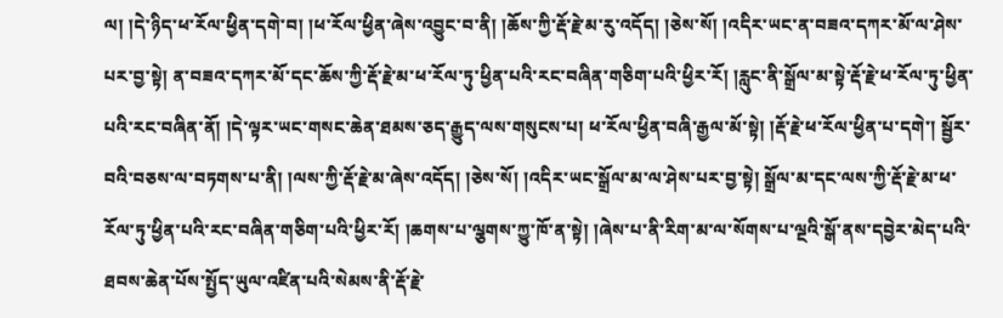ལ། །དེ་ཉིད་ཕ་རོལ་ཕྱིན་དགེ་བ། །ཕ་རོལ་ཕྱིན་ཞེས་འབྱུང་བ་ནི། །ཆོས་ཀྱི་རྡོ་རྗེ་མ་རུ་འདོད། །ཅེས་སོ། །འདིར་ཡང་ན་བཟའ་དཀར་མོ་ལ་ཤེས་པར་བྱ་སྟེ། ན་བཟའ་དཀར་མོ་དང་ཆོས་ཀྱི་རྡོ་རྗེ་མ་ཕ་རོལ་ཏུ་ཕྱིན་པའི་རང་བཞིན་གཅིག་པའི་ཕྱིར་རོ། །རླུང་ནི་སྒྲོལ་མ་སྟེ་རྡོ་རྗེ་ཕ་རོལ་ཏུ་ཕྱིན་པའི་རང་བཞིན་ནོ། །དེ་ལྟར་ཡང་གསང་ཆེན་ཐམས་ཅད་རྒྱུད་ལས་གསུངས་པ། ཕ་རོལ་ཕྱིན་བཞི་རྒྱལ་མོ་སྟེ། །རྡོ་རྗེ་ཕ་རོལ་ཕྱིན་པ་དགེ་། སྦྱོར་བའི་བཅས་ལ་བཏགས་པ་ནི། །ལས་ཀྱི་རྡོ་རྗེ་མ་ཞེས་འདོད། །ཅེས་སོ། །འདིར་ཡང་སྒྲོལ་མ་ལ་ཤེས་པར་བྱ་སྟེ། སྒྲོལ་མ་དང་ལས་ཀྱི་རྡོ་རྗེ་མ་ཕ་རོལ་ཏུ་ཕྱིན་པའི་རང་བཞིན་གཅིག་པའི་ཕྱིར་རོ། །ཆགས་པ་ལྕགས་ཀྱུ་ཁོ་ན་སྟེ། །ཞེས་པ་ནི་རིག་མ་ལ་སོགས་པ་ལྔའི་སྒོ་ནས་དབྱེར་མེད་པའི་ཐབས་ཆེན་པོས་སྤྱོད་ཡུལ་འཛིན་པའི་སེམས་ནི་རྡོ་རྗེ་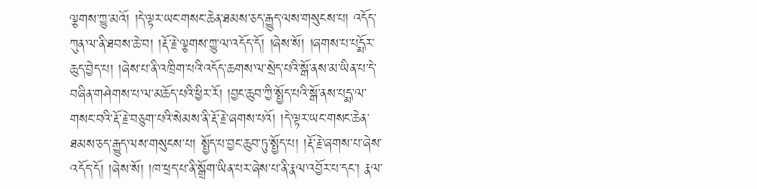ལྕགས་ཀྱུ་མའོ། །དེ་ལྟར་ཡང་གསང་ཆེན་ཐམས་ཅད་རྒྱུད་ལས་གསུངས་པ། འདོད་ཀུན་ལ་ནི་ཐབས་ཆེ་བ། །རྡོ་རྗེ་ལྕགས་ཀྱུ་ལ་འདོད་དོ། །ཞེས་སོ། །ཞགས་པ་པདྨོར་ཆུད་བྱེད་པ། །ཞེས་པ་ནི་འཁྲིག་པའི་འདོད་ཆགས་ལ་སྲེད་པའི་སྒོ་ནས་མ་ཡིན་པ་དེ་བཞིན་གཤེགས་པ་ལ་མཆོད་པའི་ཕྱིར་རོ། །བྱང་ཆུབ་ཀྱི་སྤྱོད་པའི་སྒོ་ནས་པདྨ་ལ་གསང་བའི་རྡོ་རྗེ་བཅུག་པའི་སེམས་ནི་རྡོ་རྗེ་ཞགས་པའོ། །དེ་ལྟར་ཡང་གསང་ཆེན་ཐམས་ཅད་རྒྱུད་ལས་གསུངས་པ། སྤྱོད་པ་བྱང་ཆུབ་ཏུ་སྤྱོད་པ། །རྡོ་རྗེ་ཞགས་པ་ཞེས་འདོད་དོ། །ཞེས་སོ། །ཁ་ཕྲད་པ་ནི་སྒྲོག་ཡིན་པར་ཞེས་པ་ནི་རྣལ་འབྱོར་པ་དང་། རྣལ་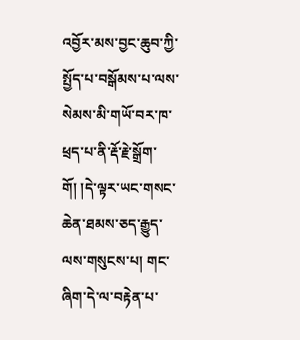འབྱོར་མས་བྱང་ཆུབ་ཀྱི་སྤྱོད་པ་བསྒོམས་པ་ལས་སེམས་མི་གཡོ་བར་ཁ་ཕྲད་པ་ནི་རྡོ་རྗེ་སྒྲོག་གོ། །དེ་ལྟར་ཡང་གསང་ཆེན་ཐམས་ཅད་རྒྱུད་ལས་གསུངས་པ། གང་ཞིག་དེ་ལ་བརྟེན་པ་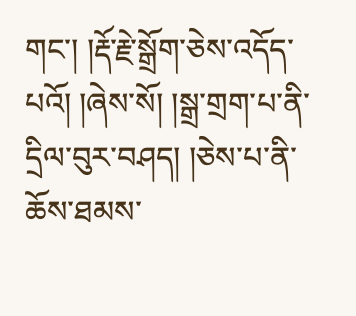གང་། །རྡོ་རྗེ་སྒྲོག་ཅེས་འདོད་པའོ། །ཞེས་སོ། །སྒྲ་གྲག་པ་ནི་དྲིལ་བུར་བཤད། །ཅེས་པ་ནི་ཆོས་ཐམས་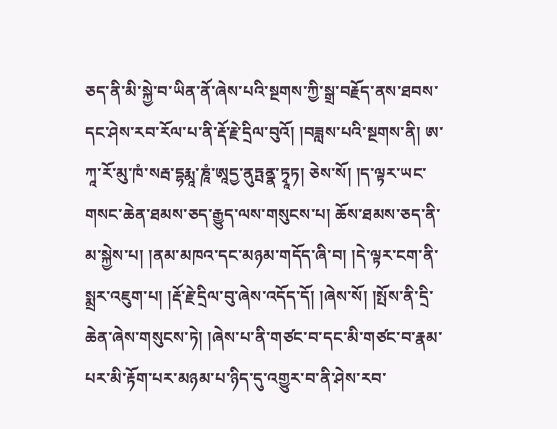ཅད་ནི་མི་སྐྱེ་བ་ཡིན་ནོ་ཞེས་པའི་སྔགས་ཀྱི་སྒྲ་བརྗོད་ནས་ཐབས་དང་ཤེས་རབ་རོལ་པ་ནི་རྡོ་རྗེ་དྲིལ་བུའོ། །བཟླས་པའི་སྔགས་ནི། ཨ་ཀཱ་རོ་མུ་ཁཾ་སརྦ་དྷརྨཱ་ཎཱཾ་ཨཱདྱ་ནུཏྤནྣ་ཏྭཱཏ། ཅེས་སོ། །ད་ལྟར་ཡང་གསང་ཆེན་ཐམས་ཅད་རྒྱུད་ལས་གསུངས་པ། ཆོས་ཐམས་ཅད་ནི་མ་སྐྱེས་པ། །ནམ་མཁའ་དང་མཉམ་གདོད་ཞི་བ། །དེ་ལྟར་ངག་ནི་སྨྲར་འཇུག་པ། །རྡོ་རྗེ་དྲིལ་བུ་ཞེས་འདོད་དོ། །ཞེས་སོ། །སྤོས་ནི་དྲི་ཆེན་ཞེས་གསུངས་ཏེ། །ཞེས་པ་ནི་གཙང་བ་དང་མི་གཙང་བ་རྣམ་པར་མི་རྟོག་པར་མཉམ་པ་ཉིད་དུ་འགྱུར་བ་ནི་ཤེས་རབ་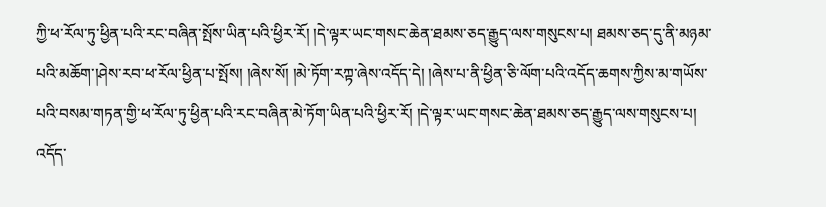ཀྱི་ཕ་རོལ་ཏུ་ཕྱིན་པའི་རང་བཞིན་སྤོས་ཡིན་པའི་ཕྱིར་རོ། །དེ་ལྟར་ཡང་གསང་ཆེན་ཐམས་ཅད་རྒྱུད་ལས་གསུངས་པ། ཐམས་ཅད་དུ་ནི་མཉམ་པའི་མཆོག་།ཤེས་རབ་ཕ་རོལ་ཕྱིན་པ་སྤོས། །ཞེས་སོ། །མེ་ཏོག་རཀྟ་ཞེས་འདོད་དེ། །ཞེས་པ་ནི་ཕྱིན་ཅི་ལོག་པའི་འདོད་ཆགས་ཀྱིས་མ་གཡོས་པའི་བསམ་གཏན་གྱི་ཕ་རོལ་ཏུ་ཕྱིན་པའི་རང་བཞིན་མེ་ཏོག་ཡིན་པའི་ཕྱིར་རོ། །དེ་ལྟར་ཡང་གསང་ཆེན་ཐམས་ཅད་རྒྱུད་ལས་གསུངས་པ། འདོད་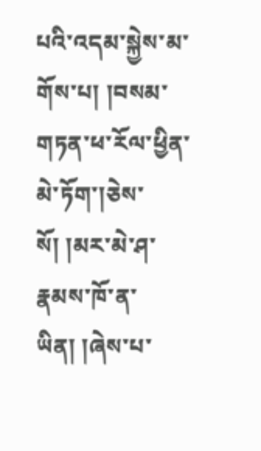པའི་འདམ་སྐྱེས་མ་གོས་པ། །བསམ་གཏན་ཕ་རོལ་ཕྱིན་མེ་ཏོག་།ཅེས་སོ། །མར་མེ་ཤ་རྣམས་ཁོ་ན་ཡིན། །ཞེས་པ་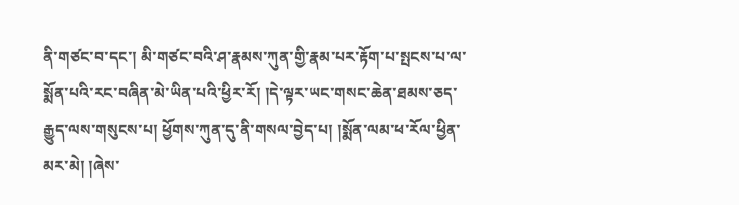ནི་གཙང་བ་དང་། མི་གཙང་བའི་ཤ་རྣམས་ཀུན་གྱི་རྣམ་པར་རྟོག་པ་སྤངས་པ་ལ་སྨོན་པའི་རང་བཞིན་མེ་ཡིན་པའི་ཕྱིར་རོ། །དེ་ལྟར་ཡང་གསང་ཆེན་ཐམས་ཅད་རྒྱུད་ལས་གསུངས་པ། ཕྱོགས་ཀུན་དུ་ནི་གསལ་བྱེད་པ། །སྨོན་ལམ་ཕ་རོལ་ཕྱིན་མར་མེ། །ཞེས་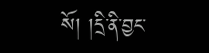སོ། །དྲི་ནི་བྱང་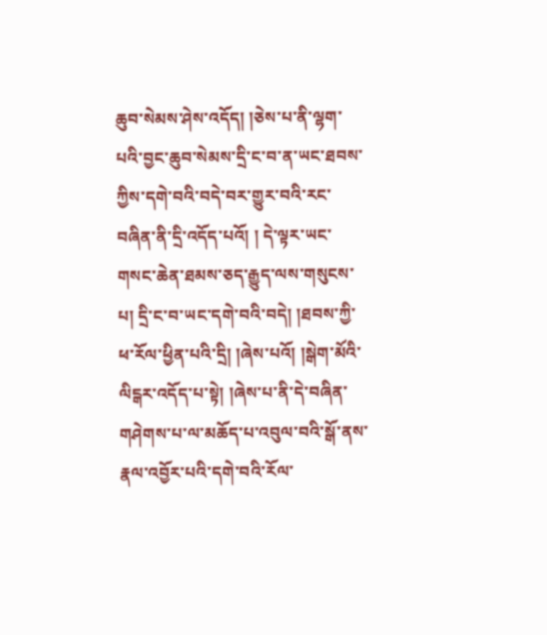ཆུབ་སེམས་ཤེས་འདོད། །ཅེས་པ་ནི་ལྷག་པའི་བྱང་ཆུབ་སེམས་དྲི་ང་བ་ན་ཡང་ཐབས་ཀྱིས་དགེ་བའི་བདེ་བར་གྱུར་བའི་རང་བཞིན་ནི་དྲི་འདོད་པའོ། ། དེ་ལྟར་ཡང་གསང་ཆེན་ཐམས་ཅད་རྒྱུད་ལས་གསུངས་པ། དྲི་ང་བ་ཡང་དགེ་བའི་བདེ། །ཐབས་ཀྱི་ཕ་རོལ་ཕྱིན་པའི་དྲི། །ཞེས་པའོ། །སྒེག་མོའི་ལིངྒར་འདོད་པ་སྟེ། །ཞེས་པ་ནི་དེ་བཞིན་གཤེགས་པ་ལ་མཆོད་པ་འབུལ་བའི་སྒོ་ནས་རྣལ་འབྱོར་པའི་དགེ་བའི་རོལ་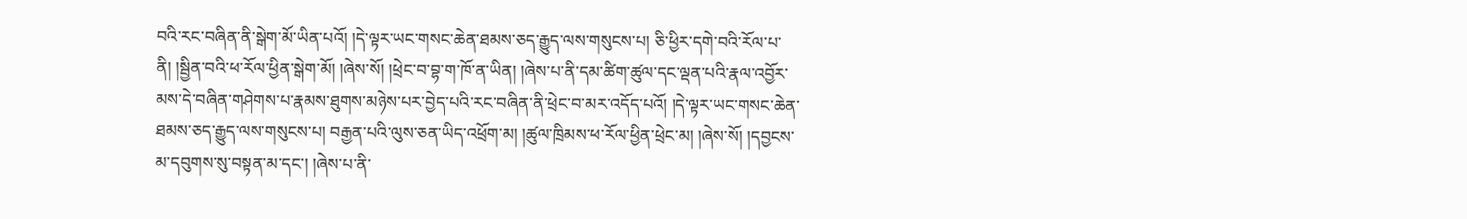བའི་རང་བཞིན་ནི་སྒེག་མོ་ཡིན་པའོ། །དེ་ལྟར་ཡང་གསང་ཆེན་ཐམས་ཅད་རྒྱུད་ལས་གསུངས་པ། ཅི་ཕྱིར་དགེ་བའི་རོལ་པ་ནི། །སྦྱིན་བའི་ཕ་རོལ་ཕྱིན་སྒེག་མོ། །ཞེས་སོ། །ཕྲེང་བ་བྷ་ག་ཁོ་ན་ཡིན། །ཞེས་པ་ནི་དམ་ཚིག་ཚུལ་དང་ལྡན་པའི་རྣལ་འབྱོར་མས་དེ་བཞིན་གཤེགས་པ་རྣམས་ཐུགས་མཉེས་པར་བྱེད་པའི་རང་བཞིན་ནི་ཕྲེང་བ་མར་འདོད་པའོ། །དེ་ལྟར་ཡང་གསང་ཆེན་ཐམས་ཅད་རྒྱུད་ལས་གསུངས་པ། བརྒྱན་པའི་ལུས་ཅན་ཡིད་འཕྲོག་མ། །ཚུལ་ཁྲིམས་ཕ་རོལ་ཕྱིན་ཕྲེང་མ། །ཞེས་སོ། །དབྱངས་མ་དབུགས་སུ་བསྟན་མ་དང་། །ཞེས་པ་ནི་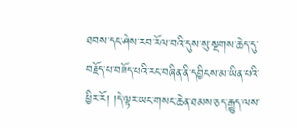ཐབས་དང་ཤེས་རབ་རོལ་བའི་དུས་སུ་སྔགས་ཆེད་དུ་བརྗོད་པ་བཟོད་པའི་རང་བཞིན་ནི་དབྱིངས་མ་ཡིན་པའི་ཕྱིར་རོ། །དེ་ལྟར་ཡང་གསང་ཆེན་ཐམས་ཅད་རྒྱུད་ལས་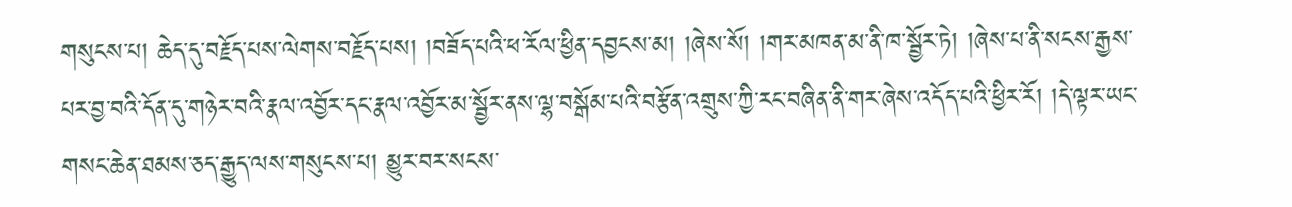གསུངས་པ། ཆེད་དུ་བརྗོད་པས་ལེགས་བརྗོད་པས། །བཟོད་པའི་ཕ་རོལ་ཕྱིན་དབྱངས་མ། །ཞེས་སོ། །གར་མཁན་མ་ནི་ཁ་སྦྱོར་ཏེ། །ཞེས་པ་ནི་སངས་རྒྱས་པར་བྱ་བའི་དོན་དུ་གཉེར་བའི་རྣལ་འབྱོར་དང་རྣལ་འབྱོར་མ་སྦྱོར་ནས་ལྷ་བསྒོམ་པའི་བརྩོན་འགྲུས་ཀྱི་རང་བཞིན་ནི་གར་ཞེས་འདོད་པའི་ཕྱིར་རོ། །དེ་ལྟར་ཡང་གསང་ཆེན་ཐམས་ཅད་རྒྱུད་ལས་གསུངས་པ། མྱུར་བར་སངས་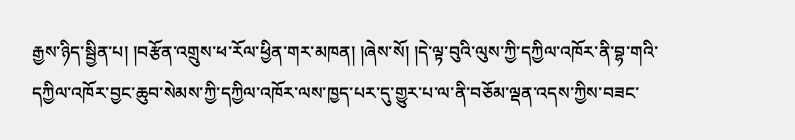རྒྱས་ཉིད་སྦྱིན་པ། །བརྩོན་འགྲུས་ཕ་རོལ་ཕྱིན་གར་མཁན། །ཞེས་སོ། །དེ་ལྟ་བུའི་ལུས་ཀྱི་དཀྱིལ་འཁོར་ནི་བྷ་གའི་དཀྱིལ་འཁོར་བྱང་ཆུབ་སེམས་ཀྱི་དཀྱིལ་འཁོར་ལས་ཁྱད་པར་དུ་གྱུར་པ་ལ་ནི་བཅོམ་ལྡན་འདས་ཀྱིས་བཟང་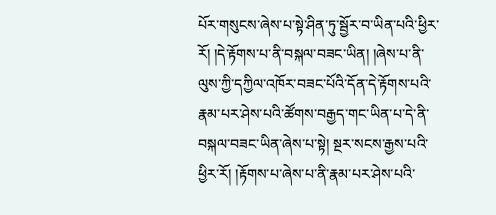པོར་གསུངས་ཞེས་པ་སྟེ་ཤིན་ཏུ་སྦྱོར་བ་ཡིན་པའི་ཕྱིར་རོ། །དེ་རྟོགས་པ་ནི་བསྐལ་བཟང་ཡིན། །ཞེས་པ་ནི་ལུས་ཀྱི་དཀྱིལ་འཁོར་བཟང་པོའི་དོན་དེ་རྟོགས་པའི་རྣམ་པར་ཤེས་པའི་ཚོགས་བརྒྱད་གང་ཡིན་པ་དེ་ནི་བསྐལ་བཟང་ཡིན་ཞེས་པ་སྟེ། སྔར་སངས་རྒྱས་པའི་ཕྱིར་རོ། །རྟོགས་པ་ཞེས་པ་ནི་རྣམ་པར་ཤེས་པའི་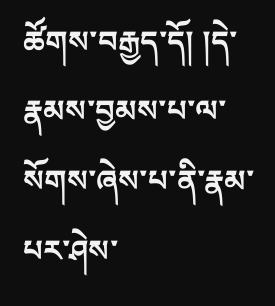ཚོགས་བརྒྱད་དོ། །དེ་རྣམས་བྱམས་པ་ལ་སོགས་ཞེས་པ་ནི་རྣམ་པར་ཤེས་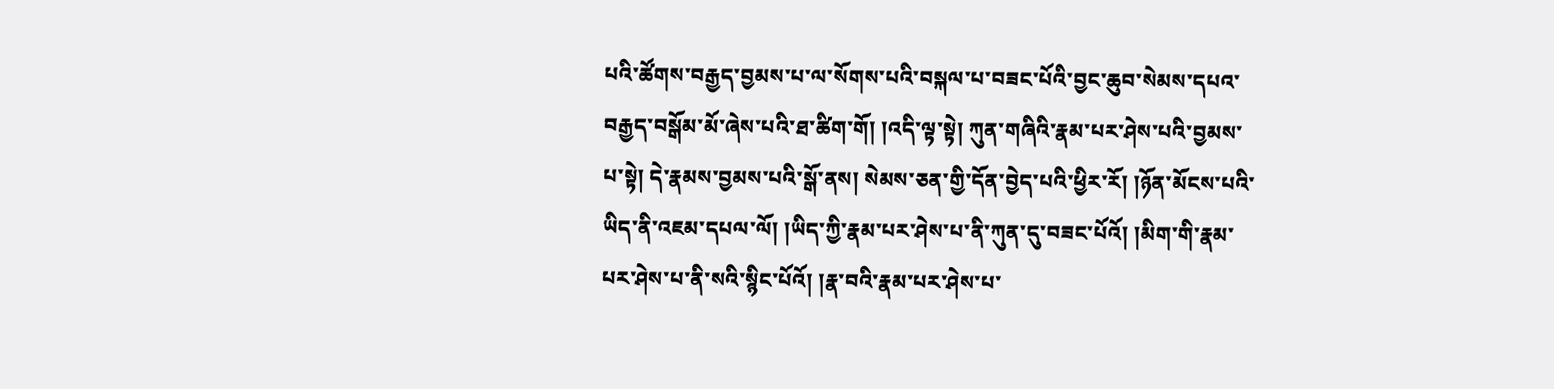པའི་ཚོགས་བརྒྱད་བྱམས་པ་ལ་སོགས་པའི་བསྐལ་པ་བཟང་པོའི་བྱང་ཆུབ་སེམས་དཔའ་བརྒྱད་བསྒོམ་མོ་ཞེས་པའི་ཐ་ཚིག་གོ། །འདི་ལྟ་སྟེ། ཀུན་གཞིའི་རྣམ་པར་ཤེས་པའི་བྱམས་པ་སྟེ། དེ་རྣམས་བྱམས་པའི་སྒོ་ནས། སེམས་ཅན་གྱི་དོན་བྱེད་པའི་ཕྱིར་རོ། །ཉོན་མོངས་པའི་ཡིད་ནི་འཇམ་དཔལ་ལོ། །ཡིད་ཀྱི་རྣམ་པར་ཤེས་པ་ནི་ཀུན་དུ་བཟང་པོའོ། །མིག་གི་རྣམ་པར་ཤེས་པ་ནི་སའི་སྙིང་པོའོ། །རྣ་བའི་རྣམ་པར་ཤེས་པ་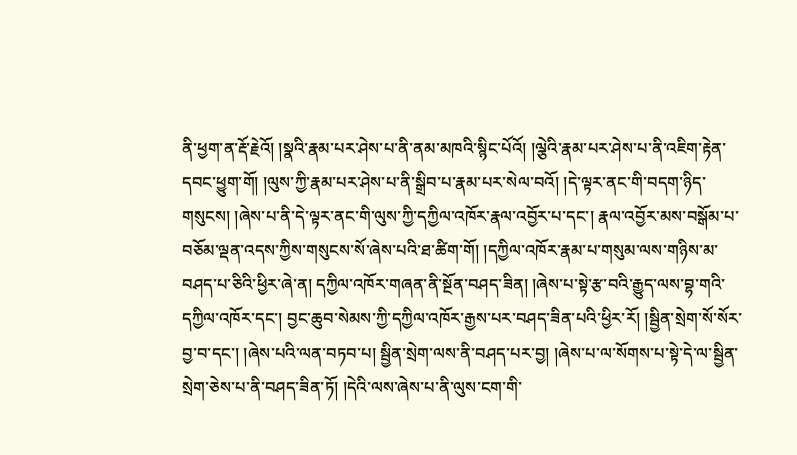ནི་ཕྱག་ན་རྡོ་རྗེའོ། །སྣའི་རྣམ་པར་ཤེས་པ་ནི་ནམ་མཁའི་སྙིང་པོའོ། །ལྕེའི་རྣམ་པར་ཤེས་པ་ནི་འཇིག་རྟེན་དབང་ཕྱུག་གོ། །ལུས་ཀྱི་རྣམ་པར་ཤེས་པ་ནི་སྒྲིབ་པ་རྣམ་པར་སེལ་བའོ། །དེ་ལྟར་ནང་གི་བདག་ཉིད་གསུངས། །ཞེས་པ་ནི་དེ་ལྟར་ནང་གི་ལུས་ཀྱི་དཀྱིལ་འཁོར་རྣལ་འབྱོར་པ་དང་། རྣལ་འབྱོར་མས་བསྒོམ་པ་བཅོམ་ལྡན་འདས་ཀྱིས་གསུངས་སོ་ཞེས་པའི་ཐ་ཚིག་གོ། །དཀྱིལ་འཁོར་རྣམ་པ་གསུམ་ལས་གཉིས་མ་བཤད་པ་ཅིའི་ཕྱིར་ཞེ་ན། དཀྱིལ་འཁོར་གཞན་ནི་སྔོན་བཤད་ཟིན། །ཞེས་པ་སྟེ་རྩ་བའི་རྒྱུད་ལས་བྷ་གའི་དཀྱིལ་འཁོར་དང་། བྱང་ཆུབ་སེམས་ཀྱི་དཀྱིལ་འཁོར་རྒྱས་པར་བཤད་ཟིན་པའི་ཕྱིར་རོ། །སྦྱིན་སྲེག་སོ་སོར་བྱ་བ་དང་། །ཞེས་པའི་ལན་བཏབ་པ། སྦྱིན་སྲེག་ལས་ནི་བཤད་པར་བྱ། །ཞེས་པ་ལ་སོགས་པ་སྟེ་དེ་ལ་སྦྱིན་སྲེག་ཅེས་པ་ནི་བཤད་ཟིན་ཏོ། །དེའི་ལས་ཞེས་པ་ནི་ལུས་ངག་གི་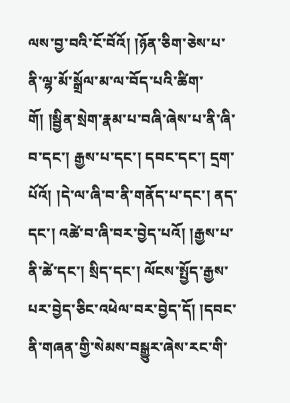ལས་བྱ་བའི་ངོ་བོའོ། །ཉོན་ཅིག་ཅེས་པ་ནི་ལྷ་མོ་སྒྲོལ་མ་ལ་བོད་པའི་ཚིག་གོ། །སྦྱིན་སྲེག་རྣམ་པ་བཞི་ཞེས་པ་ནི་ཞི་བ་དང་། རྒྱས་པ་དང་། དབང་དང་། དྲག་པོའོ། །དེ་ལ་ཞི་བ་ནི་གནོད་པ་དང་། ནད་དང་། འཚེ་བ་ཞི་བར་བྱེད་པའོ། །རྒྱས་པ་ནི་ཚེ་དང་། སྲིད་དང་། ལོངས་སྤྱོད་རྒྱས་པར་བྱེད་ཅིང་འཕེལ་བར་བྱེད་དོ། །དབང་ནི་གཞན་གྱི་སེམས་བསྒྱུར་ཞེས་རང་གི་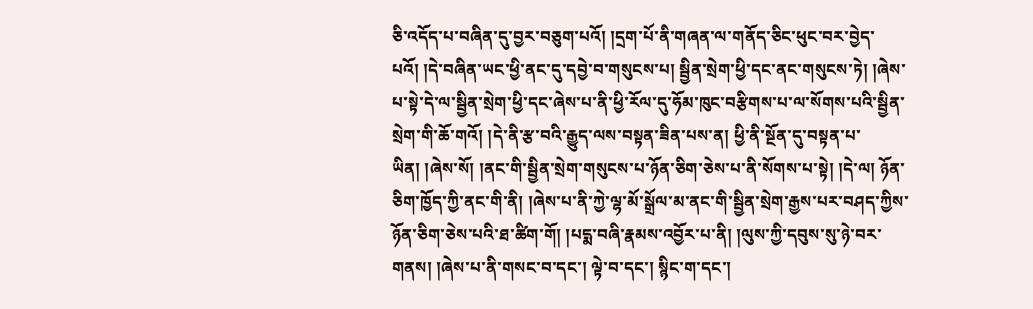ཅི་འདོད་པ་བཞིན་དུ་བྱར་བཅུག་པའོ། །དྲག་པོ་ནི་གཞན་ལ་གནོད་ཅིང་ཕུང་བར་བྱེད་པའོ། །དེ་བཞིན་ཡང་ཕྱི་ནང་དུ་དབྱེ་བ་གསུངས་པ། སྦྱིན་སྲེག་ཕྱི་དང་ནང་གསུངས་ཏེ། །ཞེས་པ་སྟེ་དེ་ལ་སྦྱིན་སྲེག་ཕྱི་དང་ཞེས་པ་ནི་ཕྱི་རོལ་དུ་ཧོམ་ཁུང་བརྩིགས་པ་ལ་སོགས་པའི་སྦྱིན་སྲེག་གི་ཆོ་གའོ། །དེ་ནི་རྩ་བའི་རྒྱུད་ལས་བསྟན་ཟིན་པས་ན། ཕྱི་ནི་སྔོན་དུ་བསྟན་པ་ཡིན། །ཞེས་སོ། །ནང་གི་སྦྱིན་སྲེག་གསུངས་པ་ཉོན་ཅིག་ཅེས་པ་ནི་སོགས་པ་སྟེ། །དེ་ལ། ཉོན་ཅིག་ཁྱོད་ཀྱི་ནང་གི་ནི། །ཞེས་པ་ནི་ཀྱེ་ལྷ་མོ་སྒྲོལ་མ་ནང་གི་སྦྱིན་སྲེག་རྒྱས་པར་བཤད་ཀྱིས་ཉོན་ཅིག་ཅེས་པའི་ཐ་ཚིག་གོ། །པདྨ་བཞི་རྣམས་འབྱོར་པ་ནི། །ལུས་ཀྱི་དབུས་སུ་ཉེ་བར་གནས། །ཞེས་པ་ནི་གསང་བ་དང་། ལྟེ་བ་དང་། སྙིང་ག་དང་།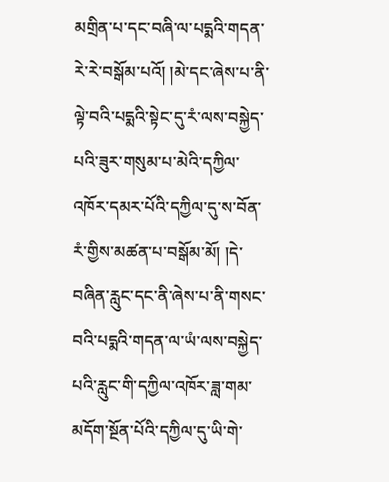མགྲིན་པ་དང་བཞི་ལ་པདྨའི་གདན་རེ་རེ་བསྒོམ་པའོ། །མེ་དང་ཞེས་པ་ནི་ལྟེ་བའི་པདྨའི་སྟེང་དུ་རཾ་ལས་བསྐྱེད་པའི་ཟུར་གསུམ་པ་མེའི་དཀྱིལ་འཁོར་དམར་པོའི་དཀྱིལ་དུ་ས་བོན་རཾ་གྱིས་མཚན་པ་བསྒོམ་མོ། །དེ་བཞིན་རླུང་དང་ནི་ཞེས་པ་ནི་གསང་བའི་པདྨའི་གདན་ལ་ཡཾ་ལས་བསྐྱེད་པའི་རླུང་གི་དཀྱིལ་འཁོར་ཟླ་གམ་མདོག་སྔོན་པོའི་དཀྱིལ་དུ་ཡི་གེ་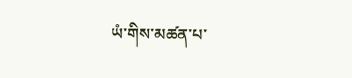ཡཾ་གིས་མཚན་པ་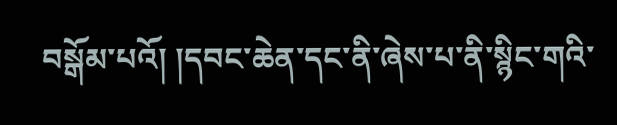བསྒོམ་པའོ། །དབང་ཆེན་དང་ནི་ཞེས་པ་ནི་སྙིང་གའི་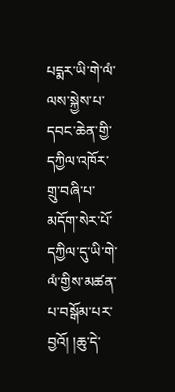པདྨར་ཡི་གེ་ལཾ་ལས་སྐྱེས་པ་དབང་ཆེན་གྱི་དཀྱིལ་འཁོར་གྲུ་བཞི་པ་མདོག་སེར་པོ་དཀྱིལ་དུ་ཡི་གེ་ལཾ་གྱིས་མཚན་པ་བསྒོམ་པར་བྱའོ། །ཆུ་དེ་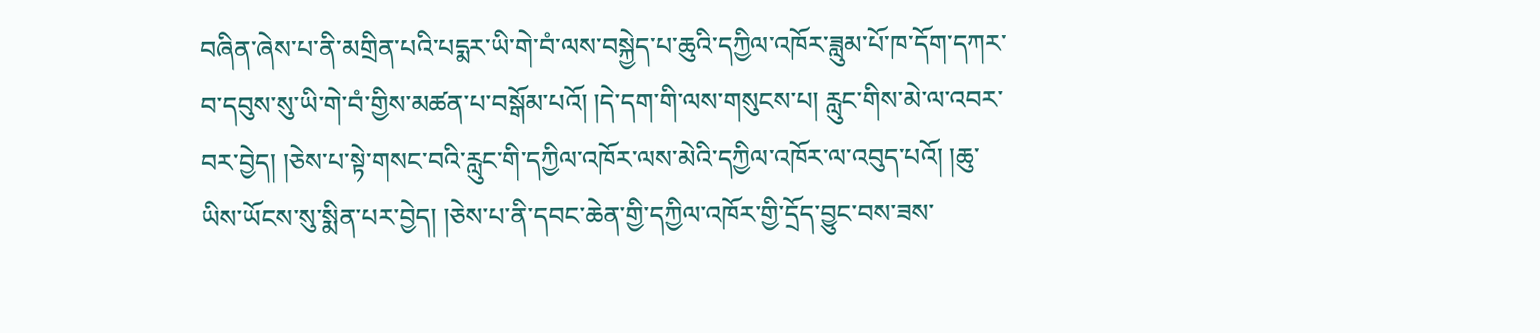བཞིན་ཞེས་པ་ནི་མགྲིན་པའི་པདྨར་ཡི་གེ་བཾ་ལས་བསྐྱེད་པ་ཆུའི་དཀྱིལ་འཁོར་ཟླུམ་པོ་ཁ་དོག་དཀར་བ་དབུས་སུ་ཡི་གེ་བཾ་གྱིས་མཚན་པ་བསྒོམ་པའོ། །དེ་དག་གི་ལས་གསུངས་པ། རླུང་གིས་མེ་ལ་འབར་བར་བྱེད། །ཅེས་པ་སྟེ་གསང་བའི་རླུང་གི་དཀྱིལ་འཁོར་ལས་མེའི་དཀྱིལ་འཁོར་ལ་འབུད་པའོ། །ཆུ་ཡིས་ཡོངས་སུ་སྨིན་པར་བྱེད། །ཅེས་པ་ནི་དབང་ཆེན་གྱི་དཀྱིལ་འཁོར་གྱི་དྲོད་བྱུང་བས་ཟས་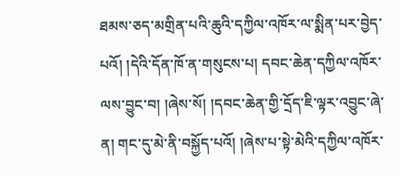ཐམས་ཅད་མགྲིན་པའི་ཆུའི་དཀྱིལ་འཁོར་ལ་སྨིན་པར་བྱེད་པའོ། །དེའི་དོན་ཁོ་ན་གསུངས་པ། དབང་ཆེན་དཀྱིལ་འཁོར་ལས་བྱུང་བ། །ཞེས་སོ། །དབང་ཆེན་གྱི་དྲོད་ཇི་ལྟར་འབྱུང་ཞེ་ན། གང་དུ་མེ་ནི་བསྐྱོད་པའོ། །ཞེས་པ་སྟེ་མེའི་དཀྱིལ་འཁོར་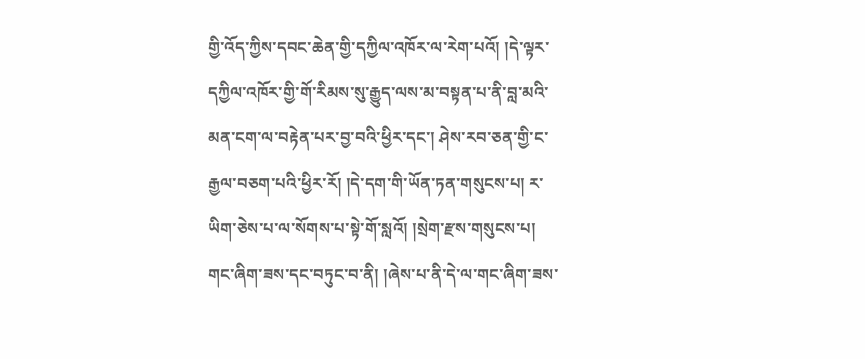གྱི་འོད་ཀྱིས་དབང་ཆེན་གྱི་དཀྱིལ་འཁོར་ལ་རེག་པའོ། །དེ་ལྟར་དཀྱིལ་འཁོར་གྱི་གོ་རིམས་སུ་རྒྱུད་ལས་མ་བསྟན་པ་ནི་བླ་མའི་མན་ངག་ལ་བརྟེན་པར་བྱ་བའི་ཕྱིར་དང་། ཤེས་རབ་ཅན་གྱི་ང་རྒྱལ་བཅག་པའི་ཕྱིར་རོ། །དེ་དག་གི་ཡོན་ཏན་གསུངས་པ། ར་ཡིག་ཅེས་པ་ལ་སོགས་པ་སྟེ་གོ་སླའོ། །སྲེག་རྫས་གསུངས་པ། གང་ཞིག་ཟས་དང་བཏུང་བ་ནི། །ཞེས་པ་ནི་དེ་ལ་གང་ཞིག་ཟས་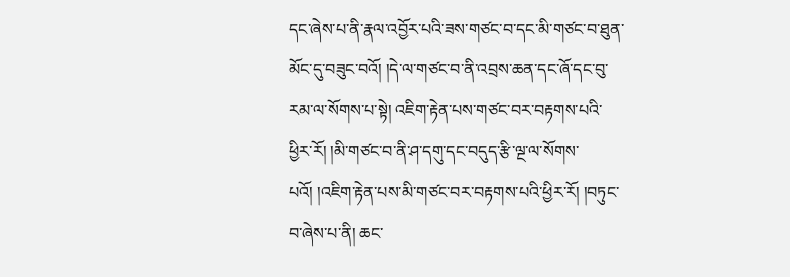དང་ཞེས་པ་ནི་རྣལ་འབྱོར་པའི་ཟས་གཙང་བ་དང་མི་གཙང་བ་ཐུན་མོང་དུ་བཟུང་བའོ། །དེ་ལ་གཙང་བ་ནི་འབྲས་ཆན་དང་ཞོ་དང་བུ་རམ་ལ་སོགས་པ་སྟེ། འཇིག་རྟེན་པས་གཙང་བར་བརྟགས་པའི་ཕྱིར་རོ། །མི་གཙང་བ་ནི་ཤ་དགུ་དང་བདུད་རྩི་ལྔ་ལ་སོགས་པའོ། །འཇིག་རྟེན་པས་མི་གཙང་བར་བརྟགས་པའི་ཕྱིར་རོ། །བཏུང་བ་ཞེས་པ་ནི། ཆང་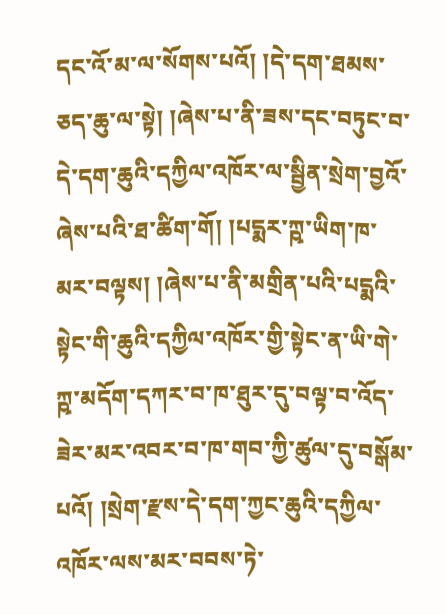དང་འོ་མ་ལ་སོགས་པའོ། །དེ་དག་ཐམས་ཅད་ཆུ་ལ་སྟེ། །ཞེས་པ་ནི་ཟས་དང་བཏུང་བ་དེ་དག་ཆུའི་དཀྱིལ་འཁོར་ལ་སྦྱིན་སྲེག་བྱའོ་ཞེས་པའི་ཐ་ཚིག་གོ། །པདྨར་ཀྵ་ཡིག་ཁ་མར་བལྟས། །ཞེས་པ་ནི་མགྲིན་པའི་པདྨའི་སྟེང་གི་ཆུའི་དཀྱིལ་འཁོར་གྱི་སྟེང་ན་ཡི་གེ་ཀྵ་མདོག་དཀར་བ་ཁ་ཐུར་དུ་བལྟ་བ་འོད་ཟེར་མར་འབར་བ་ཁ་གབ་ཀྱི་ཚུལ་དུ་བསྒོམ་པའོ། །སྲེག་རྫས་དེ་དག་ཀྱང་ཆུའི་དཀྱིལ་འཁོར་ལས་མར་བབས་ཏེ་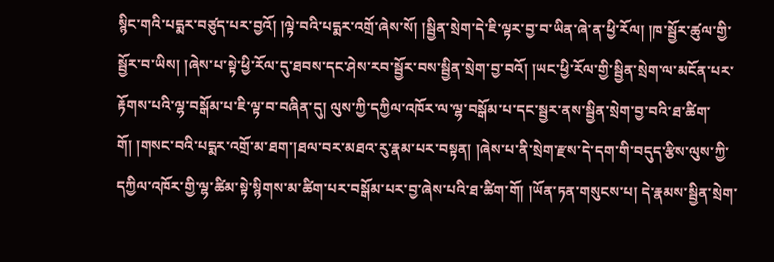སྙིང་གའི་པདྨར་བཙུད་པར་བྱའོ། །ལྟེ་བའི་པདྨར་འགྲོ་ཞེས་སོ། །སྦྱིན་སྲེག་དེ་ཇི་ལྟར་བྱ་བ་ཡིན་ཞེ་ན་ཕྱི་རོལ། །ཁ་སྦྱོར་ཚུལ་གྱི་སྦྱོར་བ་ཡིས། །ཞེས་པ་སྟེ་ཕྱི་རོལ་དུ་ཐབས་དང་ཤེས་རབ་སྦྱོར་བས་སྦྱིན་སྲེག་བྱ་བའོ། །ཡང་ཕྱི་རོལ་གྱི་སྦྱིན་སྲེག་ལ་མངོན་པར་རྟོགས་པའི་ལྷ་བསྒོམ་པ་ཇི་ལྟ་བ་བཞིན་དུ། ལུས་ཀྱི་དཀྱིལ་འཁོར་ལ་ལྷ་བསྒོམ་པ་དང་སྦྱར་ནས་སྦྱིན་སྲེག་བྱ་བའི་ཐ་ཚིག་གོ། །གསང་བའི་པདྨར་འགྲོ་མ་ཐག་།ཐལ་བར་མཐའ་རུ་རྣམ་པར་བསྟན། །ཞེས་པ་ནི་སྲེག་རྫས་དེ་དག་གི་བདུད་རྩིས་ལུས་ཀྱི་དཀྱིལ་འཁོར་གྱི་ལྷ་ཚིམ་སྟེ་སྙིགས་མ་ཚིག་པར་བསྒོམ་པར་བྱ་ཞེས་པའི་ཐ་ཚིག་གོ། །ཡོན་ཏན་གསུངས་པ། དེ་རྣམས་སྦྱིན་སྲེག་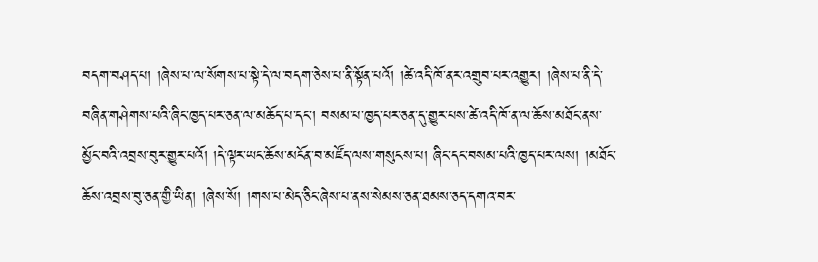བདག་བཤད་པ། །ཞེས་པ་ལ་སོགས་པ་སྟེ་དེ་ལ་བདག་ཅེས་པ་ནི་སྟོན་པའོ། །ཚེ་འདི་ཁོ་ནར་འགྲུབ་པར་འགྱུར། །ཞེས་པ་ནི་དེ་བཞིན་གཤེགས་པའི་ཞིང་ཁྱད་པར་ཅན་ལ་མཆོད་པ་དང་། བསམ་པ་ཁྱད་པར་ཅན་དུ་གྱུར་པས་ཚེ་འདི་ཁོ་ན་ལ་ཆོས་མཐོང་ནས་མྱོང་བའི་འབྲས་བུར་གྱུར་པའོ། །དེ་ལྟར་ཡང་ཆོས་མངོན་བ་མཛོད་ལས་གསུངས་པ། ཞིང་དང་བསམ་པའི་ཁྱད་པར་ལས། །མཐོང་ཆོས་འབྲས་བུ་ཅན་གྱི་ཡིན། །ཞེས་སོ། །གས་པ་མེད་ཅིང་ཞེས་པ་ནས་སེམས་ཅན་ཐམས་ཅད་དགའ་བར་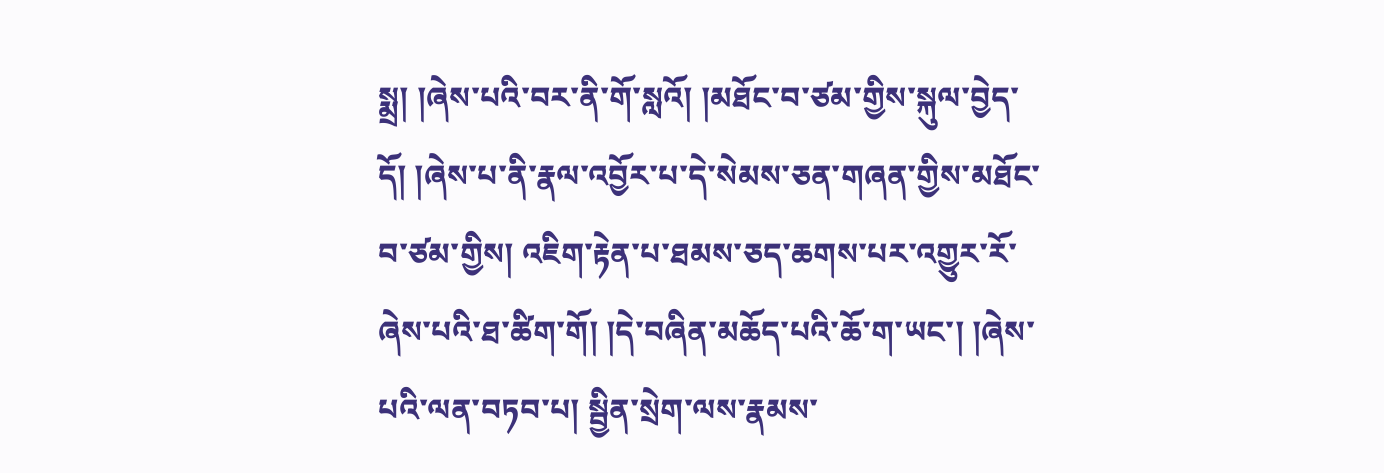སྨྲ། །ཞེས་པའི་བར་ནི་གོ་སླའོ། །མཐོང་བ་ཙམ་གྱིས་སྐུལ་བྱེད་དོ། །ཞེས་པ་ནི་རྣལ་འབྱོར་པ་དེ་སེམས་ཅན་གཞན་གྱིས་མཐོང་བ་ཙམ་གྱིས། འཇིག་རྟེན་པ་ཐམས་ཅད་ཆགས་པར་འགྱུར་རོ་ཞེས་པའི་ཐ་ཚིག་གོ། །དེ་བཞིན་མཆོད་པའི་ཆོ་ག་ཡང་། །ཞེས་པའི་ལན་བཏབ་པ། སྦྱིན་སྲེག་ལས་རྣམས་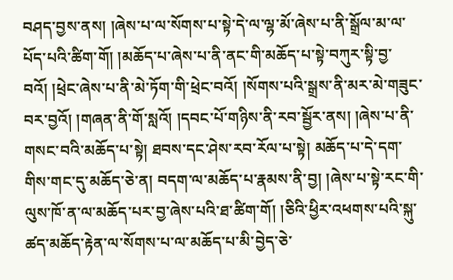བཤད་བྱས་ནས། །ཞེས་པ་ལ་སོགས་པ་སྟེ་དེ་ལ་ལྷ་མོ་ཞེས་པ་ནི་སྒྲོལ་མ་ལ་པོད་པའི་ཚིག་གོ། །མཆོད་པ་ཞེས་པ་ནི་ནང་གི་མཆོད་པ་སྟེ་བཀུར་སྟི་བྱ་བའོ། །ཕྲེང་ཞེས་པ་ནི་མེ་ཏོག་གི་ཕྲེང་བའོ། །སོགས་པའི་སྒྲས་ནི་མར་མེ་གཟུང་བར་བྱའོ། །གཞན་ནི་གོ་སླའོ། །དབང་པོ་གཉིས་ནི་རབ་སྦྱོར་ནས། །ཞེས་པ་ནི་གསང་བའི་མཆོད་པ་སྟེ། ཐབས་དང་ཤེས་རབ་རོལ་པ་སྟེ། མཆོད་པ་དེ་དག་གིས་གང་དུ་མཆོད་ཅེ་ན། བདག་ལ་མཆོད་པ་རྣམས་ནི་བྱ། །ཞེས་པ་སྟེ་རང་གི་ལུས་ཁོ་ན་ལ་མཆོད་པར་བྱ་ཞེས་པའི་ཐ་ཚིག་གོ། །ཅིའི་ཕྱིར་འཕགས་པའི་སྐུ་ཚད་མཆོད་རྟེན་ལ་སོགས་པ་ལ་མཆོད་པ་མི་བྱེད་ཅེ་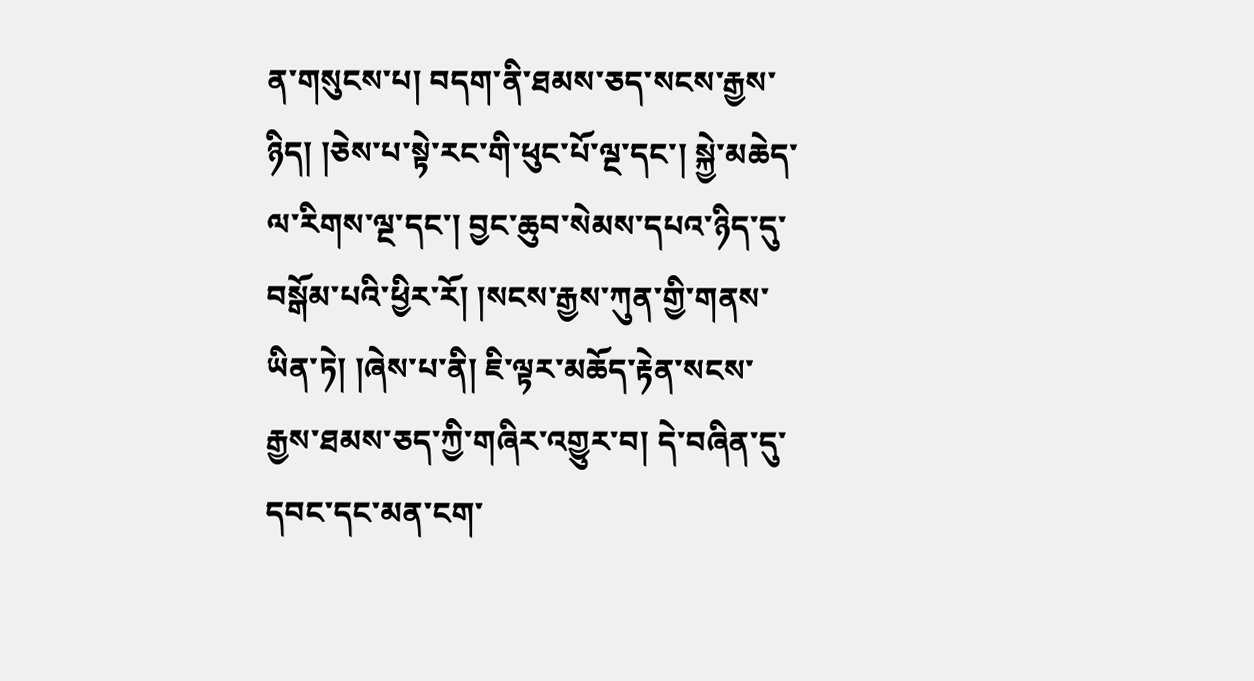ན་གསུངས་པ། བདག་ནི་ཐམས་ཅད་སངས་རྒྱས་ཉིད། །ཅེས་པ་སྟེ་རང་གི་ཕུང་པོ་ལྔ་དང་། སྐྱེ་མཆེད་ལ་རིགས་ལྔ་དང་། བྱང་ཆུབ་སེམས་དཔའ་ཉིད་དུ་བསྒོམ་པའི་ཕྱིར་རོ། །སངས་རྒྱས་ཀུན་གྱི་གནས་ཡིན་ཏེ། །ཞེས་པ་ནི། ཇི་ལྟར་མཆོད་རྟེན་སངས་རྒྱས་ཐམས་ཅད་ཀྱི་གཞིར་འགྱུར་བ། དེ་བཞིན་དུ་དབང་དང་མན་ངག་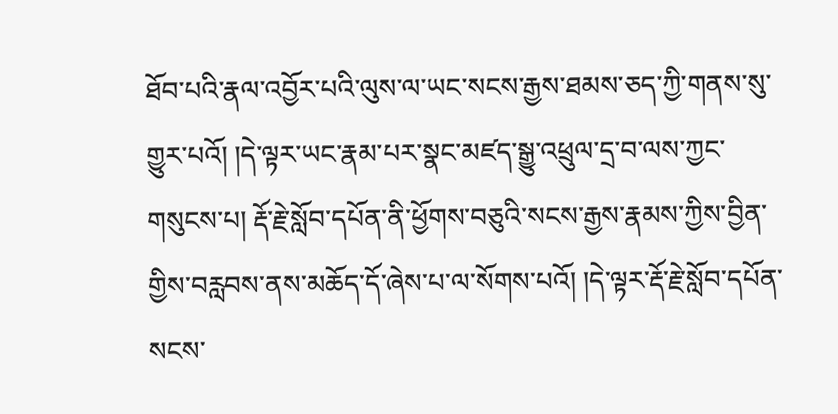ཐོབ་པའི་རྣལ་འབྱོར་པའི་ལུས་ལ་ཡང་སངས་རྒྱས་ཐམས་ཅད་ཀྱི་གནས་སུ་གྱུར་པའོ། །དེ་ལྟར་ཡང་རྣམ་པར་སྣང་མཛད་སྒྱུ་འཕྲུལ་དྲ་བ་ལས་ཀྱང་གསུངས་པ། རྡོ་རྗེ་སློབ་དཔོན་ནི་ཕྱོགས་བཅུའི་སངས་རྒྱས་རྣམས་ཀྱིས་བྱིན་གྱིས་བརླབས་ནས་མཆོད་དོ་ཞེས་པ་ལ་སོགས་པའོ། །དེ་ལྟར་རྡོ་རྗེ་སློབ་དཔོན་སངས་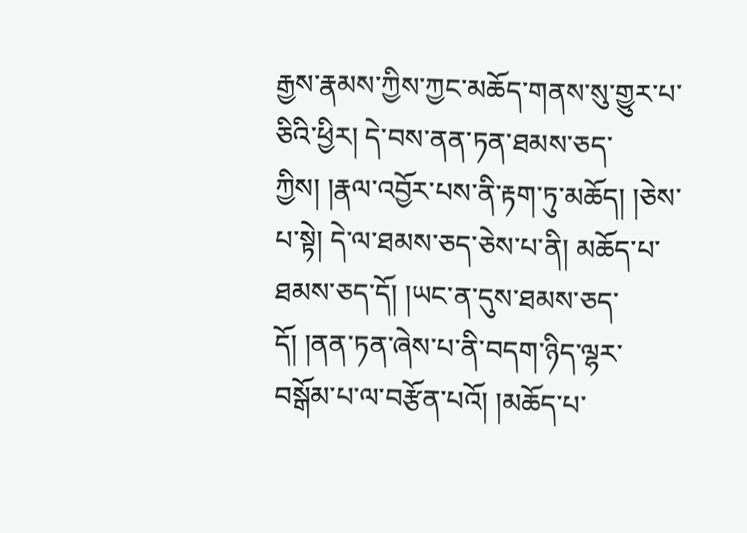རྒྱས་རྣམས་ཀྱིས་ཀྱང་མཆོད་གནས་སུ་གྱུར་པ་ཅིའི་ཕྱིར། དེ་བས་ནན་ཏན་ཐམས་ཅད་ཀྱིས། །རྣལ་འབྱོར་པས་ནི་རྟག་ཏུ་མཆོད། །ཅེས་པ་སྟེ། དེ་ལ་ཐམས་ཅད་ཅེས་པ་ནི། མཆོད་པ་ཐམས་ཅད་དོ། །ཡང་ན་དུས་ཐམས་ཅད་དོ། །ནན་ཏན་ཞེས་པ་ནི་བདག་ཉིད་ལྷར་བསྒོམ་པ་ལ་བརྩོན་པའོ། །མཆོད་པ་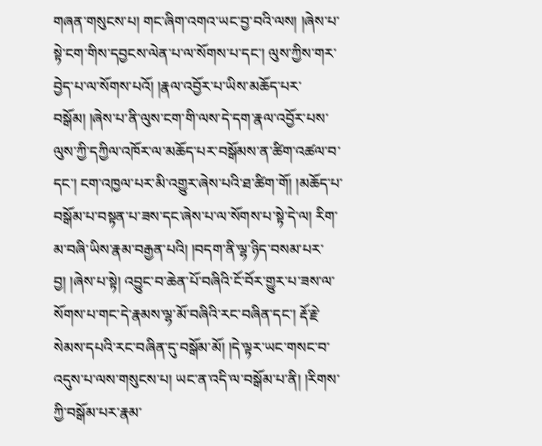གཞན་གསུངས་པ། གང་ཞིག་འགའ་ཡང་བྱ་བའི་ལས། །ཞེས་པ་སྟེ་ངག་གིས་དབྱངས་ལེན་པ་ལ་སོགས་པ་དང་། ལུས་ཀྱིས་གར་བྱེད་པ་ལ་སོགས་པའོ། །རྣལ་འབྱོར་པ་ཡིས་མཆོད་པར་བསྒོམ། །ཞེས་པ་ནི་ལུས་ངག་གི་ལས་དེ་དག་རྣལ་འབྱོར་པས་ལུས་ཀྱི་དཀྱིལ་འཁོར་ལ་མཆོད་པར་བསྒོམས་ན་ཚིག་འཚལ་བ་དང་། ངག་འཁྱལ་པར་མི་འགྱུར་ཞེས་པའི་ཐ་ཚིག་གོ། །མཆོད་པ་བསྒོམ་པ་བསྟན་པ་ཟས་དང་ཞེས་པ་ལ་སོགས་པ་སྟེ་དེ་ལ། རིག་མ་བཞི་ཡིས་རྣམ་བརྒྱན་པའི། །བདག་ནི་ལྷ་ཉིད་བསམ་པར་བྱ། །ཞེས་པ་སྟེ། འབྱུང་བ་ཆེན་པོ་བཞིའི་ངོ་བོར་གྱུར་པ་ཟས་ལ་སོགས་པ་གང་དེ་རྣམས་ལྷ་མོ་བཞིའི་རང་བཞིན་དང་། རྡོ་རྗེ་སེམས་དཔའི་རང་བཞིན་དུ་བསྒོམ་མོ། །དེ་ལྟར་ཡང་གསང་བ་འདུས་པ་ལས་གསུངས་པ། ཡང་ན་འདི་ལ་བསྒོམ་པ་ནི། །རིགས་ཀྱི་བསྒོམ་པར་རྣམ་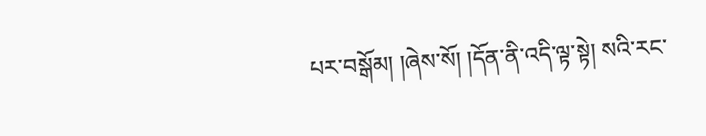པར་བསྒོམ། །ཞེས་སོ། །དོན་ནི་འདི་ལྟ་སྟེ། སའི་རང་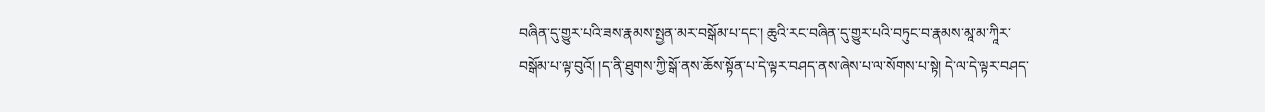བཞིན་དུ་གྱུར་པའི་ཟས་རྣམས་སྤྱན་མར་བསྒོམ་པ་དང་། ཆུའི་རང་བཞིན་དུ་གྱུར་པའི་བཏུང་བ་རྣམས་མཱ་མ་ཀཱིར་བསྒོམ་པ་ལྟ་བུའོ། །ད་ནི་ཐུགས་ཀྱི་སྒོ་ནས་ཆོས་སྟོན་པ་དེ་ལྟར་བཤད་ནས་ཞེས་པ་ལ་སོགས་པ་སྟེ། དེ་ལ་དེ་ལྟར་བཤད་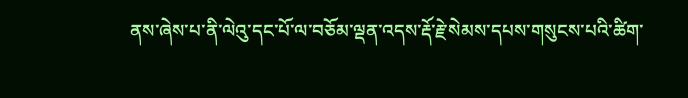ནས་ཞེས་པ་ནི་ལེའུ་དང་པོ་ལ་བཅོམ་ལྡན་འདས་རྡོ་རྗེ་སེམས་དཔས་གསུངས་པའི་ཚིག་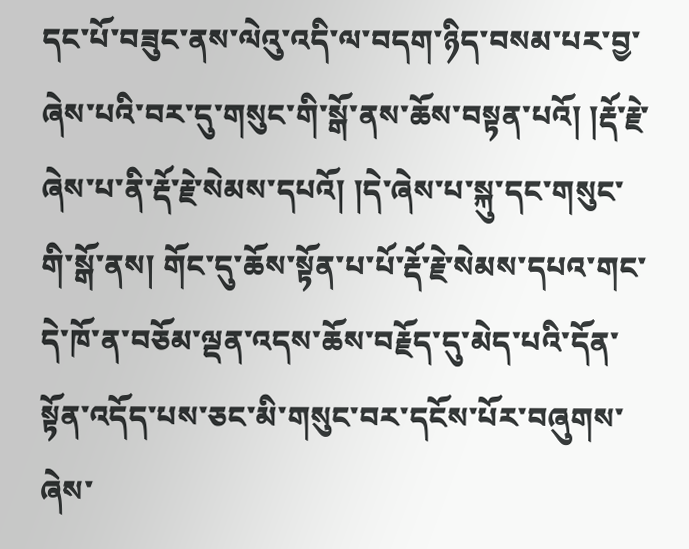དང་པོ་བཟུང་ནས་ལེའུ་འདི་ལ་བདག་ཉིད་བསམ་པར་བྱ་ཞེས་པའི་བར་དུ་གསུང་གི་སྒོ་ནས་ཆོས་བསྟན་པའོ། །རྡོ་རྗེ་ཞེས་པ་ནི་རྡོ་རྗེ་སེམས་དཔའོ། །དེ་ཞེས་པ་སྐུ་དང་གསུང་གི་སྒོ་ནས། གོང་དུ་ཆོས་སྟོན་པ་པོ་རྡོ་རྗེ་སེམས་དཔའ་གང་དེ་ཁོ་ན་བཅོམ་ལྡན་འདས་ཆོས་བརྗོད་དུ་མེད་པའི་དོན་སྟོན་འདོད་པས་ཅང་མི་གསུང་བར་དངོས་པོར་བཞུགས་ཞེས་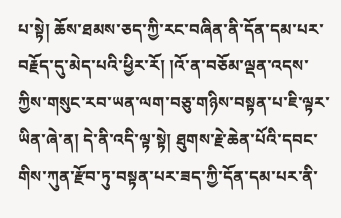པ་སྟེ། ཆོས་ཐམས་ཅད་ཀྱི་རང་བཞིན་ནི་དོན་དམ་པར་བརྗོད་དུ་མེད་པའི་ཕྱིར་རོ། །འོ་ན་བཅོམ་ལྡན་འདས་ཀྱིས་གསུང་རབ་ཡན་ལག་བཅུ་གཉིས་བསྟན་པ་ཇི་ལྟར་ཡིན་ཞེ་ན། དེ་ནི་འདི་ལྟ་སྟེ། ཐུགས་རྗེ་ཆེན་པོའི་དབང་གིས་ཀུན་རྫོབ་ཏུ་བསྟན་པར་ཟད་ཀྱི་དོན་དམ་པར་ནི་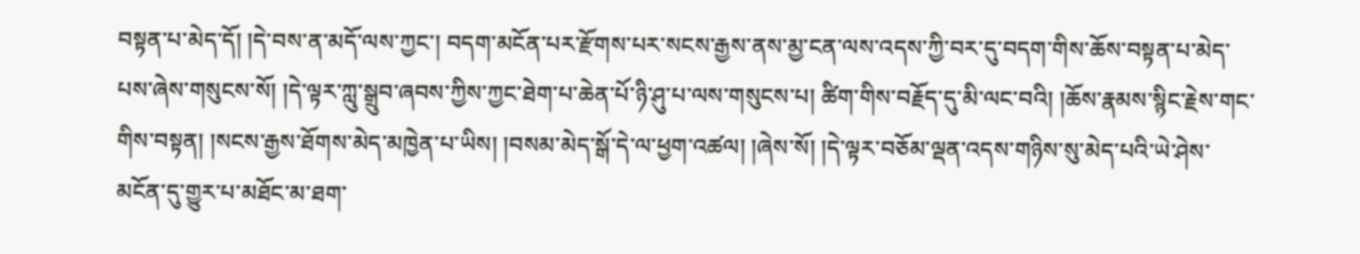བསྟན་པ་མེད་དོ། །དེ་བས་ན་མདོ་ལས་ཀྱང་། བདག་མངོན་པར་རྫོགས་པར་སངས་རྒྱས་ནས་མྱ་ངན་ལས་འདས་ཀྱི་བར་དུ་བདག་གིས་ཆོས་བསྟན་པ་མེད་པས་ཞེས་གསུངས་སོ། །དེ་ལྟར་ཀླུ་སྒྲུབ་ཞབས་ཀྱིས་ཀྱང་ཐེག་པ་ཆེན་པོ་ཉི་ཤུ་པ་ལས་གསུངས་པ། ཚིག་གིས་བརྗོད་དུ་མི་ལང་བའི། །ཆོས་རྣམས་སྙིང་རྗེས་གང་གིས་བསྟན། །སངས་རྒྱས་ཐོགས་མེད་མཁྱེན་པ་ཡིས། །བསམ་མེད་སྒོ་དེ་ལ་ཕྱག་འཚལ། །ཞེས་སོ། །དེ་ལྟར་བཅོམ་ལྡན་འདས་གཉིས་སུ་མེད་པའི་ཡེ་ཤེས་མངོན་དུ་གྱུར་པ་མཐོང་མ་ཐག་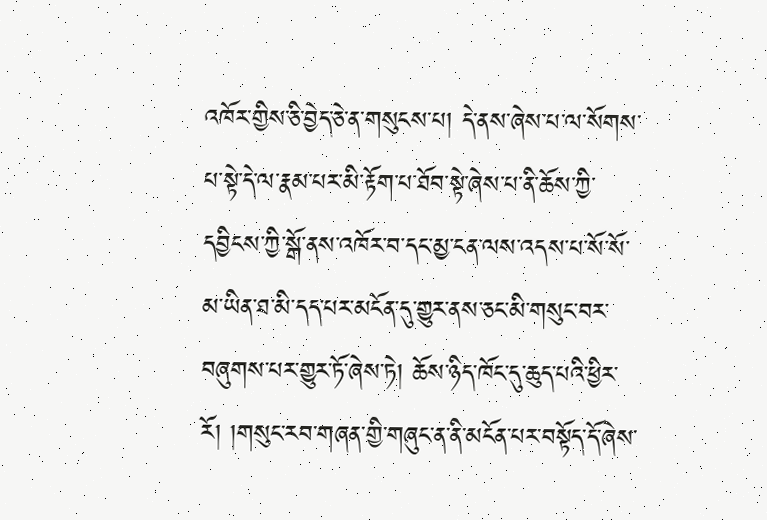འཁོར་གྱིས་ཅི་བྱེད་ཅེ་ན་གསུངས་པ། དེ་ནས་ཞེས་པ་ལ་སོགས་པ་སྟེ་དེ་ལ་རྣམ་པར་མི་རྟོག་པ་ཐོབ་སྟེ་ཞེས་པ་ནི་ཆོས་ཀྱི་དབྱིངས་ཀྱི་སྒོ་ནས་འཁོར་བ་དང་མྱ་ངན་ལས་འདས་པ་སོ་སོ་མ་ཡིན་ཐ་མི་དད་པར་མངོན་དུ་གྱུར་ནས་ཅང་མི་གསུང་བར་བཞུགས་པར་གྱུར་ཏོ་ཞེས་ཏེ། ཆོས་ཉིད་ཁོང་དུ་ཆུད་པའི་ཕྱིར་རོ། །གསུང་རབ་གཞན་གྱི་གཞུང་ན་ནི་མངོན་པར་བསྟོད་དོ་ཞེས་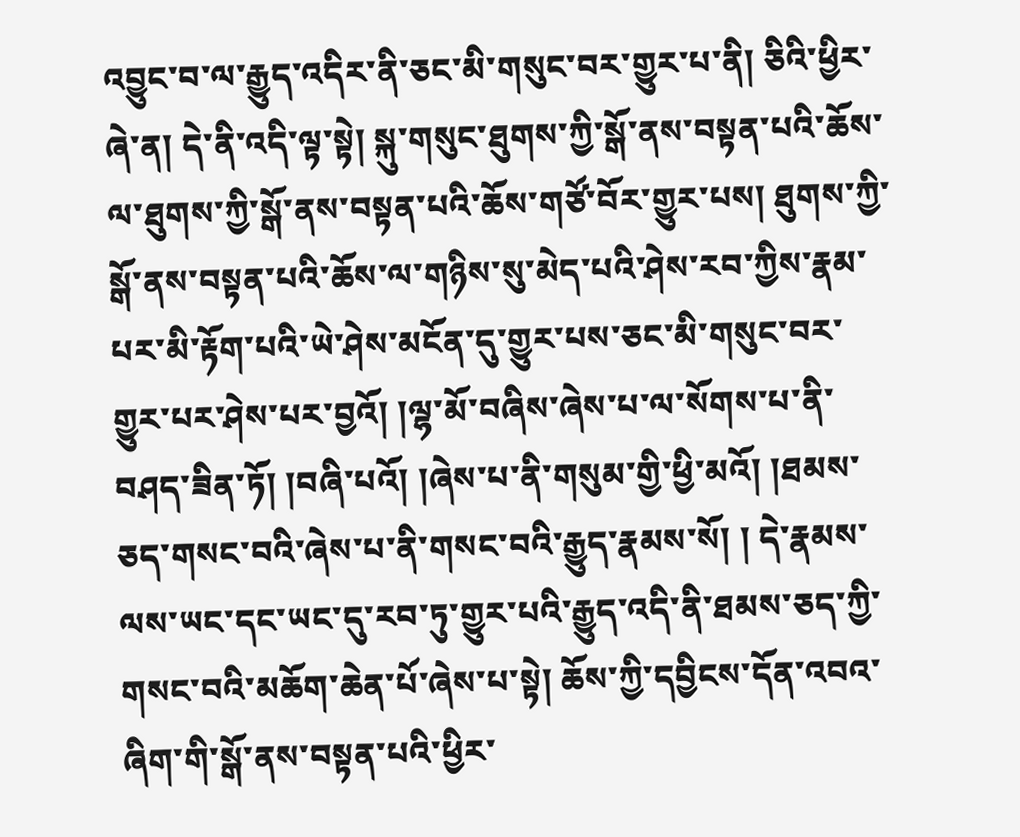འབྱུང་བ་ལ་རྒྱུད་འདིར་ནི་ཅང་མི་གསུང་བར་གྱུར་པ་ནི། ཅིའི་ཕྱིར་ཞེ་ན། དེ་ནི་འདི་ལྟ་སྟེ། སྐུ་གསུང་ཐུགས་ཀྱི་སྒོ་ནས་བསྟན་པའི་ཆོས་ལ་ཐུགས་ཀྱི་སྒོ་ནས་བསྟན་པའི་ཆོས་གཙོ་བོར་གྱུར་པས། ཐུགས་ཀྱི་སྒོ་ནས་བསྟན་པའི་ཆོས་ལ་གཉིས་སུ་མེད་པའི་ཤེས་རབ་ཀྱིས་རྣམ་པར་མི་རྟོག་པའི་ཡེ་ཤེས་མངོན་དུ་གྱུར་པས་ཅང་མི་གསུང་བར་གྱུར་པར་ཤེས་པར་བྱའོ། །ལྷ་མོ་བཞིས་ཞེས་པ་ལ་སོགས་པ་ནི་བཤད་ཟིན་ཏོ། །བཞི་པའོ། །ཞེས་པ་ནི་གསུམ་གྱི་ཕྱི་མའོ། །ཐམས་ཅད་གསང་བའི་ཞེས་པ་ནི་གསང་བའི་རྒྱུད་རྣམས་སོ། ། དེ་རྣམས་ལས་ཡང་དང་ཡང་དུ་རབ་ཏུ་གྱུར་པའི་རྒྱུད་འདི་ནི་ཐམས་ཅད་ཀྱི་གསང་བའི་མཆོག་ཆེན་པོ་ཞེས་པ་སྟེ། ཆོས་ཀྱི་དབྱིངས་དོན་འབའ་ཞིག་གི་སྒོ་ནས་བསྟན་པའི་ཕྱིར་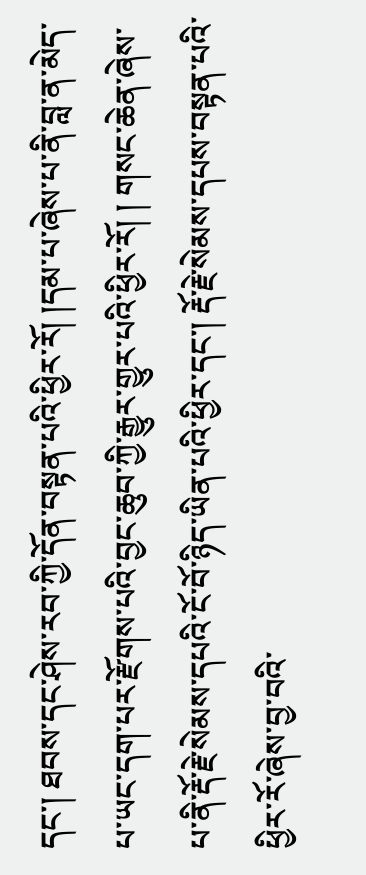དང་། ཐབས་དང་ཤེས་རབ་ཀྱི་དོན་བསྟན་པའི་ཕྱིར་རོ། །དམ་པ་ཞེས་པ་ནི་བླ་ན་མེད་པ་ཡང་དག་པར་རྫོགས་པའི་བྱང་ཆུབ་ཀྱི་རྒྱུར་གྱུར་པའི་ཕྱིར་རོ། ། གསང་ཆེན་ཞེས་པ་ནི་རྡོ་རྗེ་སེམས་དཔའི་ངོ་བོ་ཉིད་ཡིན་པའི་ཕྱིར་དང་། རྡོ་རྗེ་སེམས་དཔས་བསྟན་པའི་ཕྱིར་རོ་ཞེས་བྱ་བའི་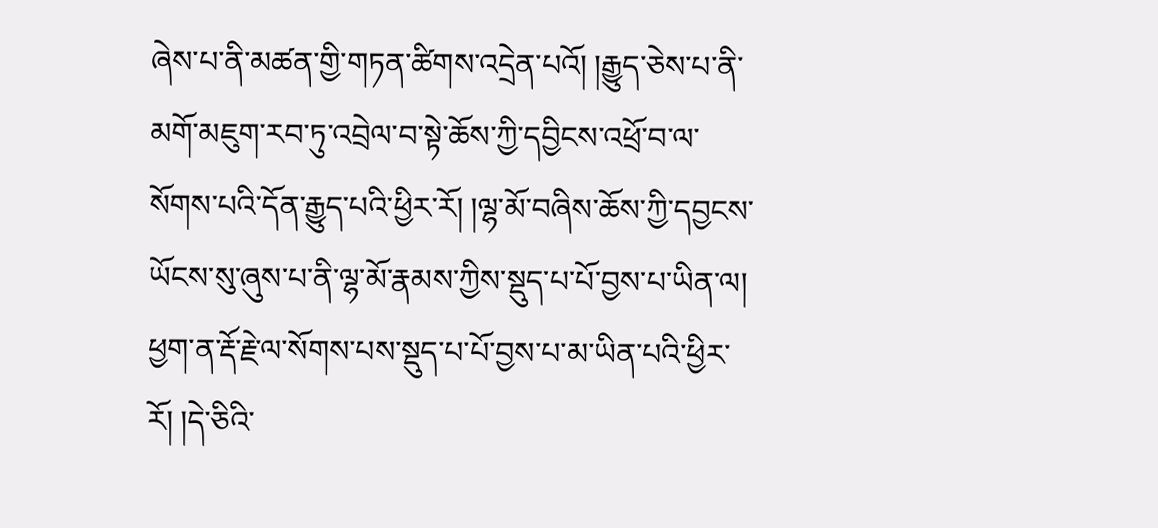ཞེས་པ་ནི་མཚན་གྱི་གཏན་ཚིགས་འདྲེན་པའོ། །རྒྱུད་ཅེས་པ་ནི་མགོ་མཇུག་རབ་ཏུ་འབྲེལ་བ་སྟེ་ཆོས་ཀྱི་དབྱིངས་འཕྲོ་བ་ལ་སོགས་པའི་དོན་རྒྱུད་པའི་ཕྱིར་རོ། །ལྷ་མོ་བཞིས་ཆོས་ཀྱི་དབྱངས་ཡོངས་སུ་ཞུས་པ་ནི་ལྷ་མོ་རྣམས་ཀྱིས་སྡུད་པ་པོ་བྱས་པ་ཡིན་ལ། ཕྱག་ན་རྡོ་རྗེ་ལ་སོགས་པས་སྡུད་པ་པོ་བྱས་པ་མ་ཡིན་པའི་ཕྱིར་རོ། །དེ་ཅིའི་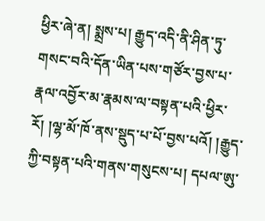ཕྱིར་ཞེ་ན། སྨྲས་པ། རྒྱུད་འདི་ནི་ཤིན་ཏུ་གསང་བའི་དོན་ཡིན་པས་གཙོར་བྱས་པ་རྣལ་འབྱོར་མ་རྣམས་ལ་བསྟན་པའི་ཕྱིར་རོ། །ལྷ་མོ་ཁོ་ནས་སྡུད་པ་པོ་བྱས་པའོ། །རྒྱུད་ཀྱི་བསྟན་པའི་གནས་གསུངས་པ། དཔལ་ཨུ་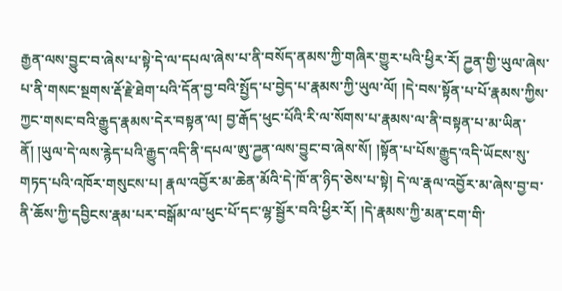རྒྱན་ལས་བྱུང་བ་ཞེས་པ་སྟེ་དེ་ལ་དཔལ་ཞེས་པ་ནི་བསོད་ནམས་ཀྱི་གཞིར་གྱུར་པའི་ཕྱིར་རོ། ཌྱན་གྱི་ཡུལ་ཞེས་པ་ནི་གསང་སྔགས་རྡོ་རྗེ་ཐེག་པའི་དོན་བྱ་བའི་སྤྱོད་པ་བྱེད་པ་རྣམས་ཀྱི་ཡུལ་ལོ། །དེ་བས་སྟོན་པ་པོ་རྣམས་ཀྱིས་ཀྱང་གསང་བའི་རྒྱུད་རྣམས་དེར་བསྟན་ལ། བྱ་རྒོད་ཕུང་པོའི་རི་ལ་སོགས་པ་རྣམས་ལ་ནི་བསྟན་པ་མ་ཡིན་ནོ། །ཡུལ་དེ་ལས་རྙེད་པའི་རྒྱུད་འདི་ནི་དཔལ་ཨུ་ཌྱན་ལས་བྱུང་བ་ཞེས་སོ། །སྟོན་པ་པོས་རྒྱུད་འདི་ཡོངས་སུ་གཏད་པའི་འཁོར་གསུངས་པ། རྣལ་འབྱོར་མ་ཆེན་མོའི་དེ་ཁོ་ན་ཉིད་ཅེས་པ་སྟེ། དེ་ལ་རྣལ་འབྱོར་མ་ཞེས་བྱ་བ་ནི་ཆོས་ཀྱི་དབྱིངས་རྣམ་པར་བསྒོམ་ལ་ཕུང་པོ་དང་ལྷ་སྦྱོར་བའི་ཕྱིར་རོ། །དེ་རྣམས་ཀྱི་མན་ངག་གི་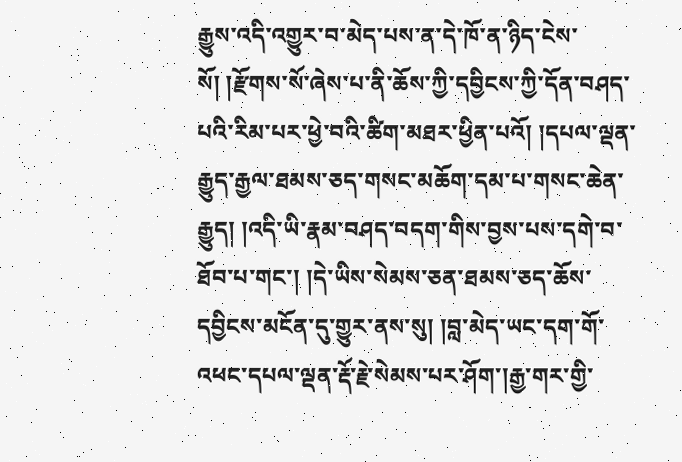རྒྱུས་འདི་འགྱུར་བ་མེད་པས་ན་དེ་ཁོ་ན་ཉིད་ངེས་སོ། །རྫོགས་སོ་ཞེས་པ་ནི་ཆོས་ཀྱི་དབྱིངས་ཀྱི་དོན་བཤད་པའི་རིམ་པར་ཕྱེ་བའི་ཚིག་མཐར་ཕྱིན་པའོ། །དཔལ་ལྡན་རྒྱུད་རྒྱལ་ཐམས་ཅད་གསང་མཆོག་དམ་པ་གསང་ཆེན་རྒྱུད། །འདི་ཡི་རྣམ་བཤད་བདག་གིས་བྱས་པས་དགེ་བ་ཐོབ་པ་གང་། །དེ་ཡིས་སེམས་ཅན་ཐམས་ཅད་ཆོས་དབྱིངས་མངོན་དུ་གྱུར་ནས་སུ། །བླ་མེད་ཡང་དག་གོ་འཕང་དཔལ་ལྡན་རྡོ་རྗེ་སེམས་པར་ཤོག་།རྒྱ་གར་གྱི་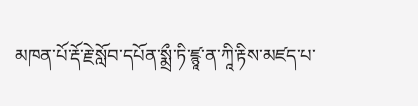མཁན་པོ་རྡོ་རྗེ་སློབ་དཔོན་སྨྲྀ་ཏི་ཛྙཱ་ན་ཀཱི་རྟིས་མཛད་པ་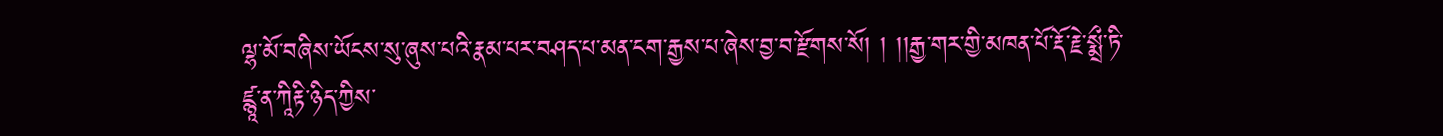ལྷ་མོ་བཞིས་ཡོངས་སུ་ཞུས་པའི་རྣམ་པར་བཤད་པ་མན་ངག་རྒྱས་པ་ཞེས་བྱ་བ་རྫོགས་སོ། ། །།རྒྱ་གར་གྱི་མཁན་པོ་རྡོ་རྗེ་སྨྲྀ་ཏི་ཛྙཱ་ན་ཀཱིརྟི་ཉིད་ཀྱིས་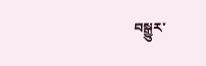བསྒྱུར་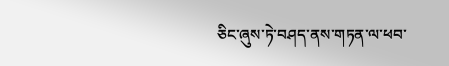ཅིང་ཞུས་ཏེ་བཤད་ནས་གཏན་ལ་ཕབ་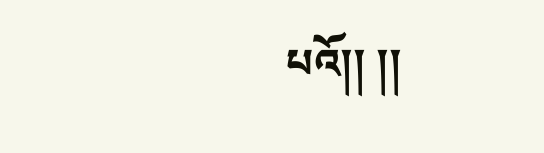པའོ།། །།